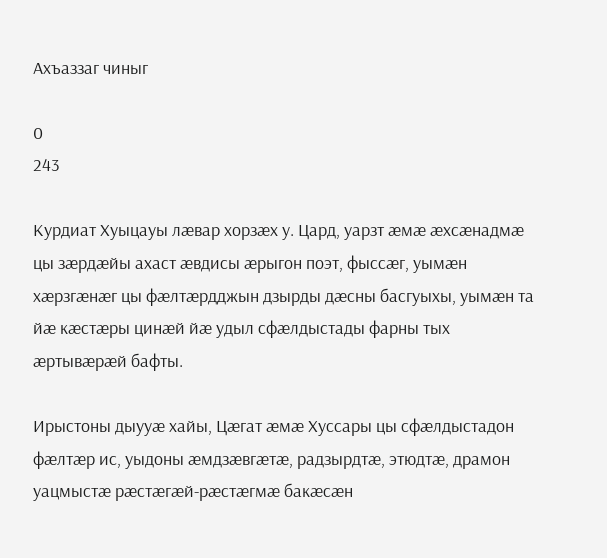Ахъаззаг чиныг

0
243

Курдиат Хуыцауы лӕвар хорзӕх у. Цард, уарзт ӕмӕ ӕхсӕнадмӕ цы зӕрдӕйы ахаст ӕвдисы ӕрыгон поэт, фыссӕг, уымӕн хӕрзгӕнӕг цы фӕлтӕрдджын дзырды дӕсны басгуыхы, уымӕн та йӕ кӕстӕры цинӕй йӕ удыл сфӕлдыстады фарны тых ӕртывӕрӕй бафты.

Ирыстоны дыууӕ хайы, Цӕгат ӕмӕ Хуссары цы сфӕлдыстадон фӕлтӕр ис, уыдоны ӕмдзӕвгӕтӕ, радзырдтӕ, этюдтӕ, драмон уацмыстӕ рӕстӕгӕй-рӕстӕгмӕ бакӕсӕн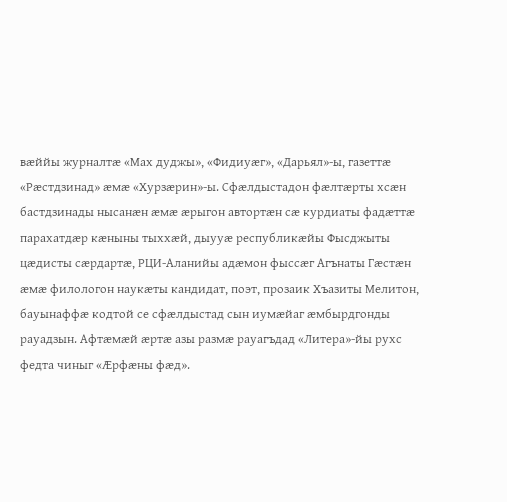вӕййы журналтӕ «Мах дуджы», «Фидиуӕг», «Дарьял»-ы, газеттӕ «Рӕстдзинад» ӕмӕ «Хурзӕрин»-ы. Сфӕлдыстадон фӕлтӕрты хсӕн бастдзинады нысанӕн ӕмӕ ӕрыгон автортӕн сӕ курдиаты фадӕттӕ парахатдӕр кӕныны тыххӕй, дыууӕ республикӕйы Фысджыты цӕдисты сӕрдартӕ, РЦИ-Аланийы адӕмон фыссӕг Агънаты Гӕстӕн ӕмӕ филологон наукӕты кандидат, поэт, прозаик Хъазиты Мелитон, бауынаффӕ кодтой се сфӕлдыстад сын иумӕйаг ӕмбырдгонды рауадзын. Афтӕмӕй ӕртӕ азы размӕ рауагъдад «Литера»-йы рухс федта чиныг «Ӕрфӕны фӕд».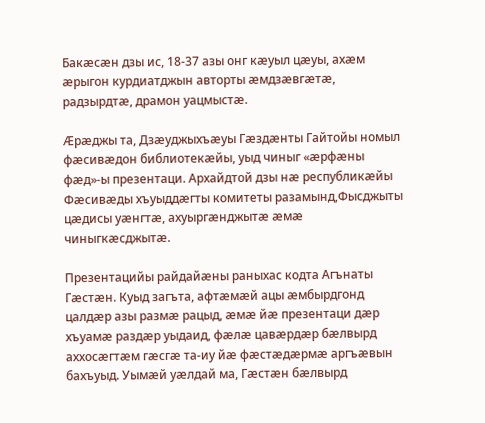Бакӕсӕн дзы ис, 18-37 азы онг кӕуыл цӕуы, ахӕм ӕрыгон курдиатджын авторты ӕмдзӕвгӕтӕ, радзырдтӕ, драмон уацмыстӕ.

Ӕрӕджы та, Дзӕуджыхъӕуы Гӕздӕнты Гайтойы номыл фӕсивӕдон библиотекӕйы, уыд чиныг «ӕрфӕны фӕд»-ы презентаци. Архайдтой дзы нӕ республикӕйы Фӕсивӕды хъуыддӕгты комитеты разамынд,Фысджыты цӕдисы уӕнгтӕ, ахуыргӕнджытӕ ӕмӕ чиныгкӕсджытӕ.

Презентацийы райдайӕны раныхас кодта Агънаты Гӕстӕн. Куыд загъта, афтӕмӕй ацы ӕмбырдгонд цалдӕр азы размӕ рацыд, ӕмӕ йӕ презентаци дӕр хъуамӕ раздӕр уыдаид, фӕлӕ цавӕрдӕр бӕлвырд аххосӕгтӕм гӕсгӕ та-иу йӕ фӕстӕдӕрмӕ аргъӕвын бахъуыд. Уымӕй уӕлдай ма, Гӕстӕн бӕлвырд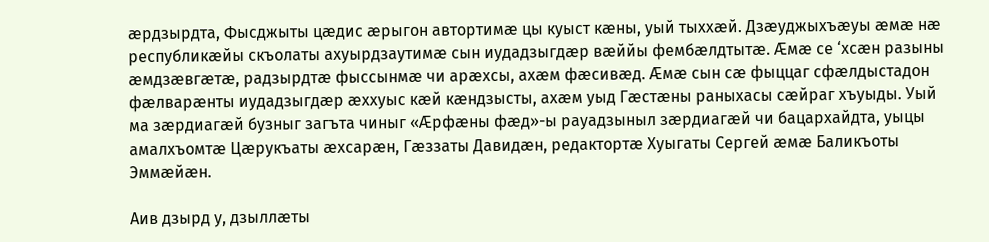ӕрдзырдта, Фысджыты цӕдис ӕрыгон автортимӕ цы куыст кӕны, уый тыххӕй. Дзӕуджыхъӕуы ӕмӕ нӕ республикӕйы скъолаты ахуырдзаутимӕ сын иудадзыгдӕр вӕййы фембӕлдтытӕ. Ӕмӕ се ‘хсӕн разыны ӕмдзӕвгӕтӕ, радзырдтӕ фыссынмӕ чи арӕхсы, ахӕм фӕсивӕд. Ӕмӕ сын сӕ фыццаг сфӕлдыстадон фӕлварӕнты иудадзыгдӕр ӕххуыс кӕй кӕндзысты, ахӕм уыд Гӕстӕны раныхасы сӕйраг хъуыды. Уый ма зӕрдиагӕй бузныг загъта чиныг «Ӕрфӕны фӕд»-ы рауадзыныл зӕрдиагӕй чи бацархайдта, уыцы амалхъомтӕ Цӕрукъаты ӕхсарӕн, Гӕззаты Давидӕн, редактортӕ Хуыгаты Сергей ӕмӕ Баликъоты Эммӕйӕн.

Аив дзырд у, дзыллӕты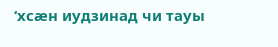‘хсӕн иудзинад чи тауы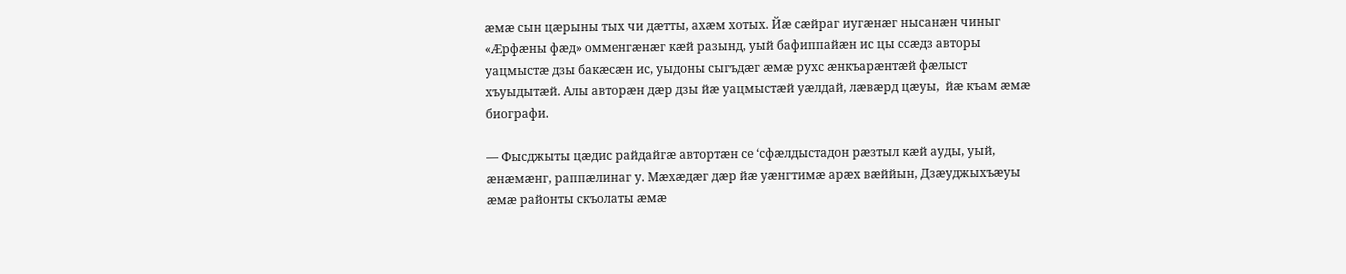ӕмӕ сын цӕрыны тых чи дӕтты, ахӕм хотых. Йӕ сӕйраг иугӕнӕг нысанӕн чиныг «Ӕрфӕны фӕд» омменгӕнӕг кӕй разынд, уый бафиппайӕн ис цы ссӕдз авторы уацмыстӕ дзы бакӕсӕн ис, уыдоны сыгъдӕг ӕмӕ рухс ӕнкъарӕнтӕй фӕлыст хъуыдытӕй. Алы авторӕн дӕр дзы йӕ уацмыстӕй уӕлдай, лӕвӕрд цӕуы,  йӕ къам ӕмӕ биографи.

— Фысджыты цӕдис райдайгӕ автортӕн се ‘сфӕлдыстадон рӕзтыл кӕй ауды, уый, ӕнӕмӕнг, раппӕлинаг у. Мӕхӕдӕг дӕр йӕ уӕнгтимӕ арӕх вӕййын, Дзӕуджыхъӕуы ӕмӕ районты скъолаты ӕмӕ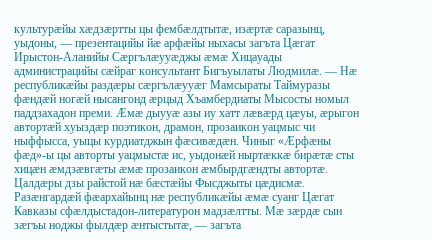культурӕйы хӕдзӕртты цы фембӕлдтытӕ, изӕртӕ саразынц, уыдоны, — презентацийы йӕ арфӕйы ныхасы загъта Цӕгат Ирыстон-Аланийы Сӕргълӕууӕджы ӕмӕ Хицауады администрацийы сӕйраг консультант Бигъуылаты Людмилӕ. — Нӕ республикӕйы раздӕры сӕргълӕууӕг Мамсыраты Таймуразы фӕндӕй ногӕй нысангонд ӕрцыд Хъамбердиаты Мысосты номыл паддзахадон преми. Ӕмӕ дыууӕ азы иу хатт лӕвӕрд цӕуы, ӕрыгон автортӕй хуыздӕр поэтикон, драмон, прозаикон уацмыс чи ныффысса, уыцы курдиатджын фӕсивӕдӕн. Чиныг «Ӕрфӕны фӕд»-ы цы авторты уацмыстӕ ис, уыдонӕй ныртӕккӕ бирӕтӕ сты хицӕн ӕмдзӕвгӕты ӕмӕ прозаикон ӕмбырдгӕндты автортӕ. Цалдӕры дзы райстой нӕ бӕстӕйы Фысджыты цӕдисмӕ. Разӕнгардӕй фӕархайынц нӕ республикӕйы ӕмӕ суанг Цӕгат Кавказы сфӕлдыстадон-литературон мадзӕлтты. Мӕ зӕрдӕ сын зӕгъы ноджы фылдӕр ӕнтыстытӕ, — загъта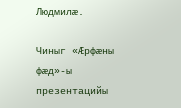Людмилӕ.

Чиныг «Ӕрфӕны фӕд»-ы презентацийы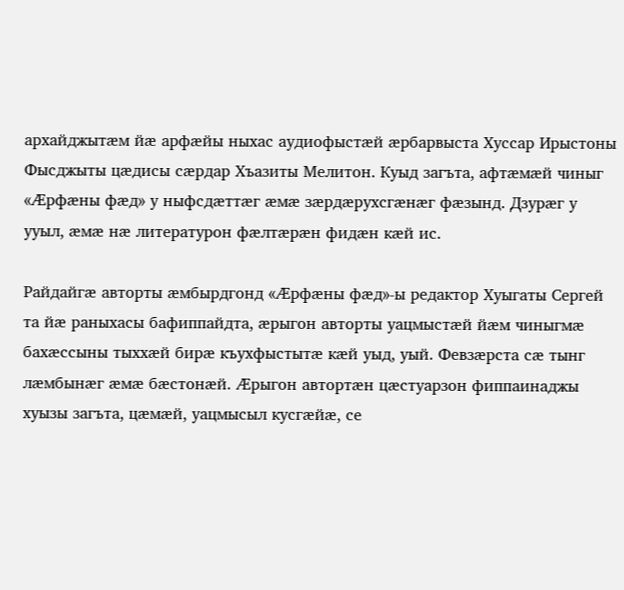архайджытӕм йӕ арфӕйы ныхас аудиофыстӕй ӕрбарвыста Хуссар Ирыстоны Фысджыты цӕдисы сӕрдар Хъазиты Мелитон. Куыд загъта, афтӕмӕй чиныг «Ӕрфӕны фӕд» у ныфсдӕттӕг ӕмӕ зӕрдӕрухсгӕнӕг фӕзынд. Дзурӕг у ууыл, ӕмӕ нӕ литературон фӕлтӕрӕн фидӕн кӕй ис.

Райдайгӕ авторты ӕмбырдгонд «Ӕрфӕны фӕд»-ы редактор Хуыгаты Сергей та йӕ раныхасы бафиппайдта, ӕрыгон авторты уацмыстӕй йӕм чиныгмӕ бахӕссыны тыххӕй бирӕ къухфыстытӕ кӕй уыд, уый. Февзӕрста сӕ тынг лӕмбынӕг ӕмӕ бӕстонӕй. Ӕрыгон автортӕн цӕстуарзон фиппаинаджы хуызы загъта, цӕмӕй, уацмысыл кусгӕйӕ, се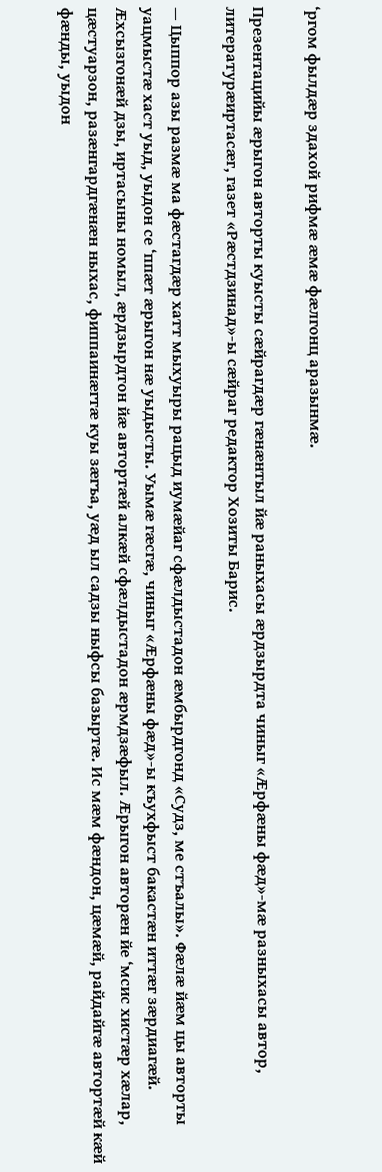‘ргом фылдӕр здахой рифмӕ ӕмӕ фӕлгонц аразынмӕ.

Презентацийы ӕрыгон авторты куысты сӕйрагдӕр гӕнӕнтыл йӕ раныхасы ӕрдзырдта чиныг «Ӕрфӕны фӕд»-мӕ разныхасы автор, литературӕиртасӕг, газет «Рӕстдзинад»-ы сӕйраг редактор Хозиты Барис.

— Цыппор азы размӕ ма фӕстагдӕр хатт мыхуыры рацыд иумӕйаг сфӕлдыстадон ӕмбырдгонд «Судз, ме стъалы». Фӕлӕ йӕм цы авторты уацмыстӕ хаст уыд, уыдон се ‘ппӕт ӕрыгон нӕ уыдысты. Уымӕ гӕсгӕ, чиныг «Ӕрфӕны фӕд»-ы къухфыст бакастӕн иттӕг зӕрдиагӕй. Ӕхсызгонӕй дзы, иртасыны номыл, ӕрдзырдтон йӕ автортӕй алкӕй сфӕлдыстадон ӕрмдзӕфыл. Ӕрыгон авторӕн йе ‘мсис хистӕр хӕлар, цӕстуарзон, разӕнгардгӕнӕн ныхас, фиппаинӕгтӕ куы зӕгъа, уӕд ыл садзы ныфсы базыртӕ. Ис мӕм фӕндон, цӕмӕй, райдайгӕ автортӕй кӕй фӕнды, уыдон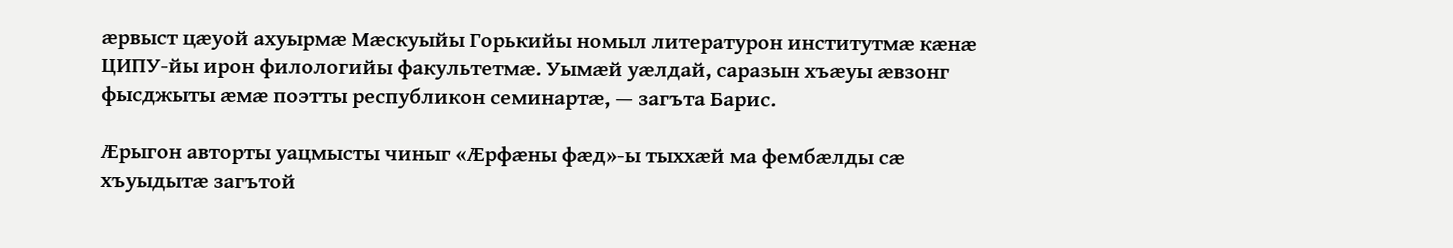ӕрвыст цӕуой ахуырмӕ Мӕскуыйы Горькийы номыл литературон институтмӕ кӕнӕ ЦИПУ-йы ирон филологийы факультетмӕ. Уымӕй уӕлдай, саразын хъӕуы ӕвзонг фысджыты ӕмӕ поэтты республикон семинартӕ, — загъта Барис.

Ӕрыгон авторты уацмысты чиныг «Ӕрфӕны фӕд»-ы тыххӕй ма фембӕлды сӕ хъуыдытӕ загътой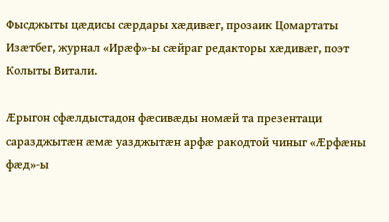Фысджыты цӕдисы сӕрдары хӕдивӕг, прозаик Цомартаты Изӕтбег, журнал «Ирӕф»-ы сӕйраг редакторы хӕдивӕг, поэт Колыты Витали.

Ӕрыгон сфӕлдыстадон фӕсивӕды номӕй та презентаци саразджытӕн ӕмӕ уазджытӕн арфӕ ракодтой чиныг «Ӕрфӕны фӕд»-ы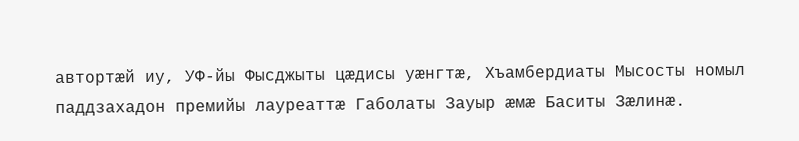автортӕй иу, УФ-йы Фысджыты цӕдисы уӕнгтӕ, Хъамбердиаты Мысосты номыл паддзахадон премийы лауреаттӕ Габолаты Зауыр ӕмӕ Баситы Зӕлинӕ.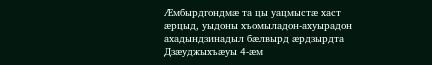Ӕмбырдгондмӕ та цы уацмыстӕ хаст ӕрцыд, уыдоны хъомыладон-ахуырадон ахадындзинадыл бӕлвырд ӕрдзырдта Дзӕуджыхъӕуы 4-ӕм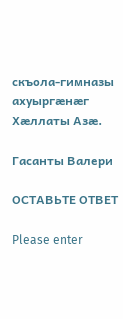скъола-гимназы ахуыргӕнӕг Хӕллаты Азӕ.

Гасанты Валери

ОСТАВЬТЕ ОТВЕТ

Please enter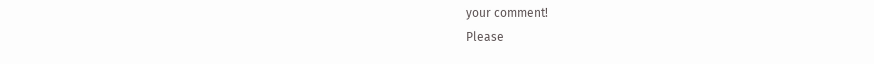your comment!
Please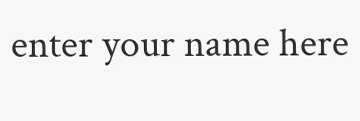enter your name here